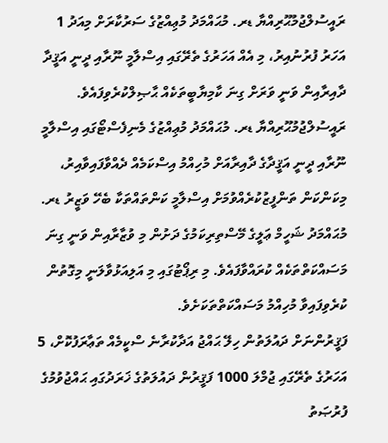ރައީސުލްޖުމުޙޫރިއްޔާ ޑރ. މުޙައްމަދު މުޢިއްޒުގެ ސަރުކާރަށް މިއަދު 1 އަހަރު ފުރުނުއިރު، މި އެއް އަހަރުގެ ތެރޭގައި އިސްލާމީ ނޫރާއި ދީނީ އަޤީދާ ދާއިރާއިން ވަނީ ވަރަށް ގިނަ ކާމިޔާބީތަކެއް ޙާޞިލްކުރެވިފައެވެ. ރައީސުލްޖުމުޙޫރިއްޔާ ޑރ. މުޙައްމަދު މުޢިއްޒުގެ މެނިފެސްޓޯގައި އިސްލާމީ ނޫރާއި ދީނީ އަޤީދާގެ ދާއިރާއަށް މުހިއްމު އިސްކަމެއް ދެއްވާފައިވާއިރު، މިކަންކަން ތަންފީޒުކުރެއްވުމަށް އިސްލާމީ ކަންތައްތަކާ ބެހޭ ވަޒީރު ޑރ. މުޙައްމަދު ޝަހީމް ޢަލީގެ މޭސްތިރިކަމުގެ ދަށުން މި ވުޒާރާއިން ވަނީ ގިނަ މަސައްކަތްތަކެއް ކުރައްވާފައެވެ. މި ރިޕޯޓުގައި މި އަލިއަޅުވާލަނީ މިގޮތުން ކުރެވިފައިވާ މުހިއްމު މަސައްކަތްތަކަށެވެ.
ފަޤީރުންނަށް ދައުލަތުން ހިލޭ ޙައްޖު އަދާކުރާނެ ސްކީމެއް ތަޢާރަފުކޮށް، 5 އަހަރުގެ ތެރޭގައި ޖުމްލަ 1000 ފަޤީރުން ދައުލަތުގެ ޚަރަދުގައި ޙައްޖުވުމުގެ ފުރުޞަތު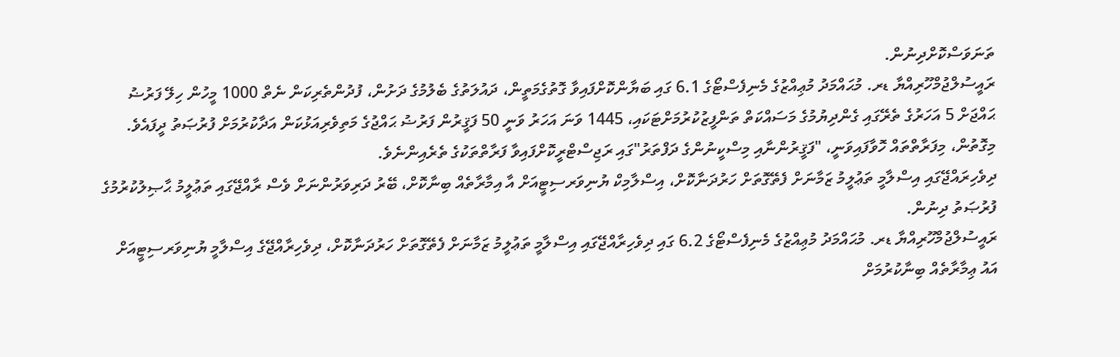ތަނަވަސްކޮށްދިނުން.
ރައީސުލްޖުމްހޫރިއްޔާ ޑރ. މުޙައްމަދު މުޢިއްޒުގެ މެނިފެސްޓޯގެ 6.1 ގައި ބަޔާންކޮށްފައިވާ ގޮތުގެމަތީން، ދައުލަތުގެ ބެލުމުގެ ދަށުން، ފުދުންތެރިކަން ނެތް 1000 މީހުން ހިލޭ ފަރުޟު ޙައްޖަށް 5 އަހަރުގެ ތެރޭގައި ގެންދިޔުމުގެ މަސައްކަތް ތަންފީޒުކުރުމަށްޓަކައި، 1445 ވަނަ އަހަރު ވަނީ 50 ފަޤީރުން ފަރުޟު ޙައްޖުގެ މަތިވެރިއަޅުކަން އަދާކުރުމަށް ފުރުޞަތު ދީފައެވެ. މިގޮތުން، މިފަރާތްތައް ހޮވާފައިވަނީ، "ފަޤީރުންނާއި މިސްކީނުންގެ ދަފްތަރު"ގައި ރަޖިސްޓްރީކޮށްފައިވާ ފަރާތްތަކުގެ ތެރެއިންނެވެ.
ދިވެހިރައްޖޭގައި އިސްލާމީ ތަޢުލީމު ޒަމާނަށް ފެތޭގޮތަށް ހަރުދަނާކޮށް، އިސްލާމިކް ޔުނިވަރސިޓީއަށް އާ އިމާރާތެއް ބިނާކޮށް، ބޭރު ދަރިވަރުންނަށް ވެސް ރާއްޖޭގައި ތަޢުލީމު ޙާޞިލުކުރުމުގެ ފުރުޞަތު ދިނުން.
ރައީސުލްޖުމްހޫރިއްޔާ ޑރ. މުޙައްމަދު މުޢިއްޒުގެ މެނިފެސްޓޯގެ 6.2 ގައި ދިވެހިރާއްޖޭގައި އިސްލާމީ ތަޢުލީމު ޒަމާނަށް ފެތޭގޮތަށް ހަރުދަނާކޮށް، ދިވެހިރާއްޖޭގެ އިސްލާމީ ޔުނިވަރސިޓީއަށް އައު ޢިމާރާތެއް ބިނާކުރުމަށް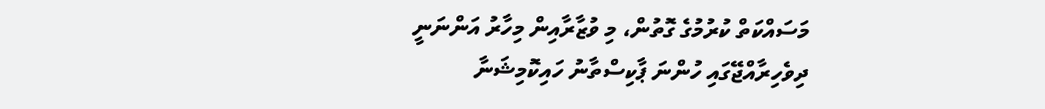މަސައްކަތް ކުރުމުގެ ގޮތުން، މި ވުޒާރާއިން މިހާރު އަންނަނީ ދިވެހިރާއްޖޭގައި ހުންނަ ޕާކިސްތާނު ހައިކޮމިޝަނާ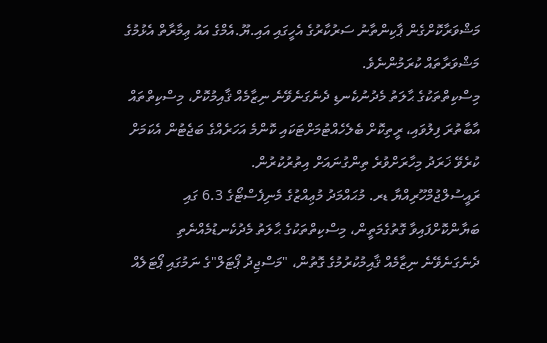މަޝްވަރާކޮށްގެން ޕާކިންތާނު ސަރުކާރުގެ އެހީގައި އައި.ޔޫ.އެމްގެ އައު ޢިމާރާތް އެޅުމުގެ މަޝްވަރާތައް ކުރަމުންނެވެ.
މިސްކިތްތަކުގެ ޙާލަތު މެދުނުކެނޑި ދެނެގަނެވޭނެ ނިޒާމެއް ޤާއިމުކޮށް، މިސްކިތްތައް އާބާތުރަ ފިލުވައި، ރީތިކޮށް ބެލެހެއްޓުމަށްޓަކައި ކޮންމެ އަހަރެއްގެ ބަޖެޓުން އެކަމަށް ކުރެވޭ ޚަރަދު މިހާރަށްވުރެ ތިންގުނައަށް އިތުރުކުރުން.
ރައީސުލްޖުމްހޫރިއްޔާ ޑރ. މުޙައްމަދު މުޢިއްޒުގެ މެނިފެސްޓޯގެ 6.3 ގައި ބަޔާންކޮށްފައިވާ ގޮތުގެމަތީން، މިސްކިތްތަކުގެ ޙާލަތު މެދުކެނޑުމެއްނެތި ދެނެގަނެވޭނެ ނިޒާމެއް ޤާއިމުކުރުމުގެ ގޮތުން، "މަސްޖިދު ޕޯޓަލް"ގެ ނަމުގައި ޕޯޓަލެއް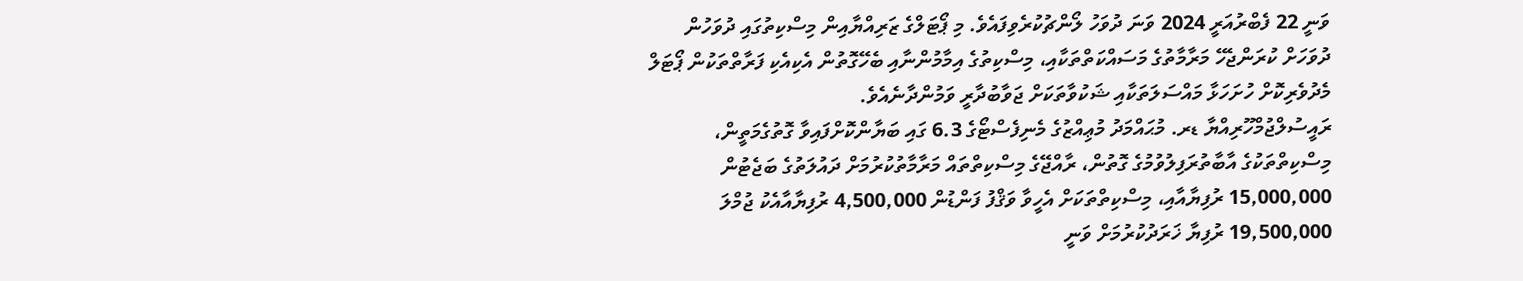ވަނީ 22 ފެބްރުއަރީ 2024 ވަނަ ދުވަހު ލޯންޗުކުރެވިފައެވެ. މި ޕޯޓަލްގެ ޒަރިއްޔާއިން މިސްކިތުގައި ދުވަހުން ދުވަހަށް ކުރަންޖެހޭ މަރާމާތުގެ މަސައްކަތްތަކާއި، މިސްކިތުގެ އިމާމުންނާއި ބެހޭގޮތުން އެކިއެކި ފަރާތްތަކުން ޕޯޓަލް މެދުވެރިކޮށް ހުށަހަޅާ މައްސަލަތަކާއި ޝަކުވާތަކަށް ޖަވާބުދާރީ ވަމުންދާނެއެވެ.
ރައީސުލްޖުމްހޫރިއްޔާ ޑރ. މުޙައްމަދު މުޢިއްޒުގެ މެނިފެސްޓޯގެ 6.3 ގައި ބަޔާންކޮށްފައިވާ ގޮތުގެމަތީން، މިސްކިތްތަކުގެ އާބާތުރަފިލުވުމުގެ ގޮތުން، ރާއްޖޭގެ މިސްކިތްތައް މަރާމާތުކުރުމަށް ދައުލަތުގެ ބަޖެޓުން 15,000,000 ރުފިޔާއާއި، މިސްކިތްތަކަށް އެހީވާ ވަޤްފު ފަންޑުން 4,500,000 ރުފިޔާއާއެކު ޖުމްލަ 19,500,000 ރުފިޔާ ޚަރަދުކުރުމަށް ވަނީ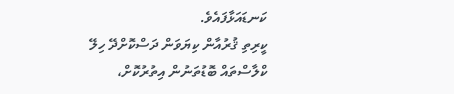ކަނޑައަޅާފައެވެ.
ކީރިތި ޤުރުއާން ކިޔަވަން ދަސްކޮށްދޭ ހިލޭ ކްލާސްތައް ބޮޑުތަނުން އިތުރުކޮށް،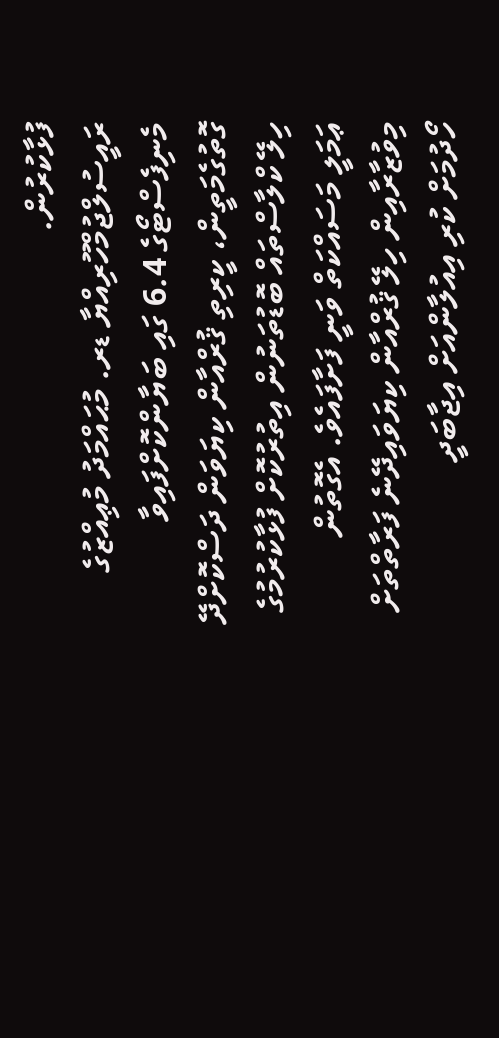ފުޅާކުރުން.
ރައީސުލްޖުމްހޫރިއްޔާ ޑރ. މުޙައްމަދު މުޢިއްޒުގެ މެނިފެސްޓޯގެ 6.4 ގައި ބަޔާންކޮށްފައިވާ ގޮތުގެމަތީން، ކީރިތި ޤުރްއާން ކިޔަވަން ދަސްކޮށްދޭ ހިލޭ ކްލާސްތައް ބޮޑުތަނުން އިތުރުކޮށް ފުޅާކުރުމުގެ ޢަމަލީ މަސައްކަތް ވަނީ ފަށާފައެވެ. އެގޮތުން މިވުޒާރާއިން ހިލޭ ޤުރްއާން ކިޔަވައިދޭނެ ފަރާތްތަށް ހޯދުމަށް ކުރި އިއުލާންއަށް އިޖާބަދީ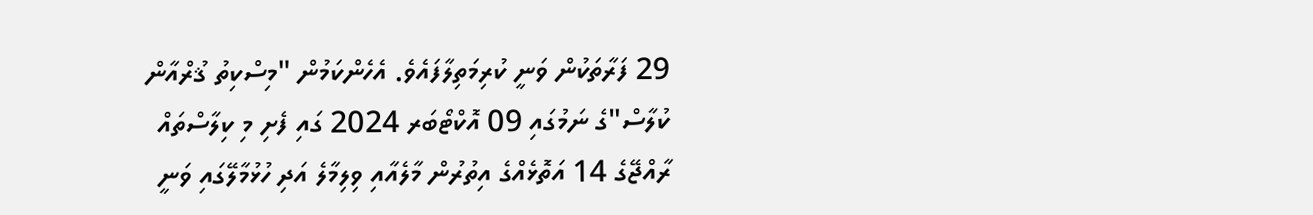29 ފަރާތަކުން ވަނީ ކުރިމަތިލާފައެވެ. އެހެންކަމުން "މިސްކިތު ޤުރްއާން ކުލާސް"ގެ ނަމުގައި 09 އޮކްޓޯބަރ 2024 ގައި ފެށި މި ކިލާސްތައް ރާއްޖޭގެ 14 އަތޮޅެއްގެ އިތުރުން މާލެއާއި ވިލިމާލެ އަދި ހުޅުމާލޭގައި ވަނީ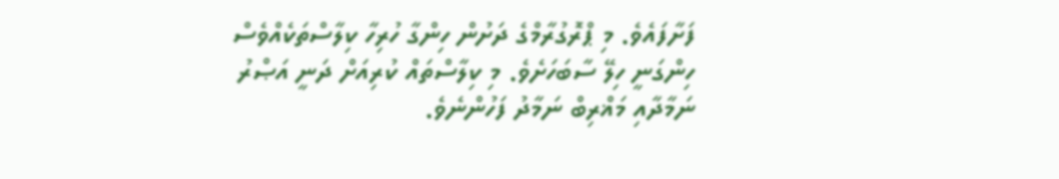ފަށާފައެވެ. މި ޕްރޮގުރާމްގެ ދަށުން ހިންގާ ހުރިހާ ކިލާސްތަކެއްވެސް ހިންގަނީ ހިލޭ ސާބަހަށެވެ. މި ކިލާސްތައް ކުރިއަށް ދަނީ އަޞްރު ނަމާދާއި މަޣްރިބް ނަމާދު ފަހުންނެވެ.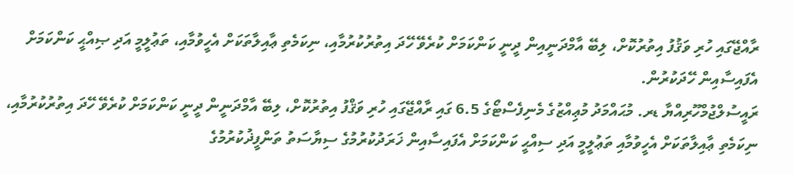ރާއްޖޭގައި ހުރި ވަޤުފު އިތުރުކޮށް، ލިބޭ އާމްދަނީއިން ދީނީ ކަންކަމަށް ކުރެވޭ ހޭދަ އިތުރުކުރުމާއި، ނިކަމެތި ޢާއިލާތަކަށް އެހީވުމާއި، ތަޢުލީމީ އަދި ޞިއްޙީ ކަންކަމަށް އެފައިސާއިން ހޭދަކުރުން.
ރައީސުލްޖުމްހޫރިއްޔާ ޑރ. މުޙައްމަދު މުޢިއްޒުގެ މެނިފެސްޓޯގެ 6.5 ގައި ރާއްޖޭގައި ހުރި ވަޤްފު އިތުރުކޮށް، ލިބޭ އާމްދަނީން ދީނީ ކަންކަމަށް ކުރެވޭ ހޭދަ އިތުރުކުރުމާއި، ނިކަމެތި ޢާއިލާތަކަށް އެހީވުމާއި ތަޢުލީމީ އަދި ސިއްޙީ ކަންކަމަށް އެފައިސާއިން ޚަރަދުކުރުމުގެ ސިޔާސަތު ތަންފީޛުކުރުމުގެ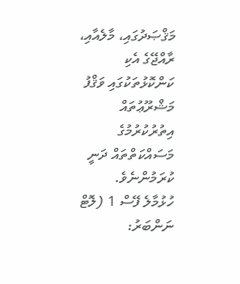މަޤްޞަދުގައި، މާލެއާއި، ރާއްޖޭގެ އެކި ކަންކޮޅުތަކުގައި ވަޤްފު މަޝްރޫޢުތައް އިތުރުކުރުމުގެ މަސައްކަތްތައް ދަނީ ކުރަމުންނެވެ.
ހުޅުމާލެ ފޭސް 1 (ލޮޓް ނަންބަރު: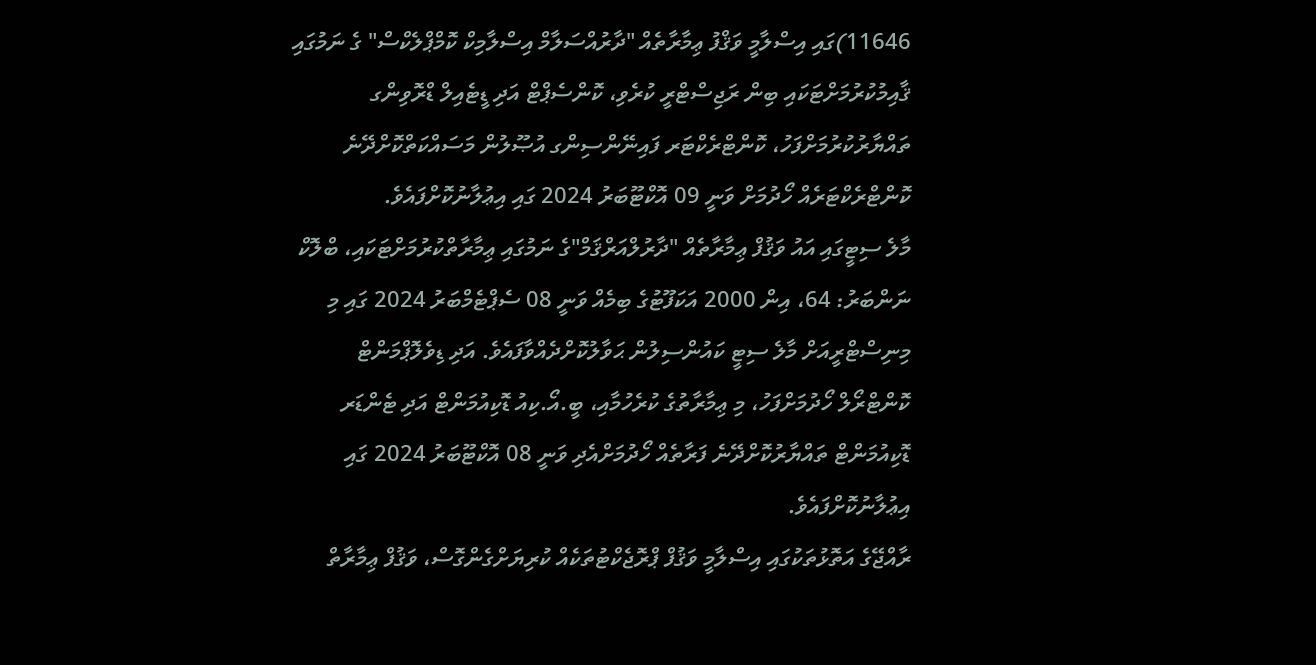11646)ގައި އިސްލާމީ ވަޤްފު ޢިމާރާތެއް "ދާރުއްސަލާމް އިސްލާމިކް ކޮމްޕްލެކްސް" ގެ ނަމުގައި ޤާއިމުކުރުމަށްޓަކައި ބިން ރަޖިސްޓްރީ ކުރެވި، ކޮންސެޕްޓް އަދި ޑީޓެއިލް ޑްރޮވިންގ ތައްޔާރުކުރުމަށްފަހު، ކޮންޓްރެކްޓަރ ފައިނޭންސިންގ އުޞޫލުން މަސައްކަތްކޮށްދޭނެ ކޮންޓްރެކްޓަރެއް ހޯދުމަށް ވަނީ 09 އޮކްޓޫބަރު 2024 ގައި އިޢުލާނުކޮށްފައެވެ.
މާލެ ސިޓީގައި އައު ވަޤުފް ޢިމާރާތެއް "ދާރުލްއަރްޤަމް"ގެ ނަމުގައި ޢިމާރާތްކުރުމަށްޓަކައި، ބްލޮކް ނަންބަރު: 64، އިން 2000 އަކަފޫޓުގެ ބިމެއް ވަނީ 08 ސެޕްޓެމްބަރު 2024 ގައި މި މިނިސްޓްރީއަށް މާލެ ސިޓީ ކައުންސިލުން ޙަވާލުކޮށްދެއްވާފައެވެ. އަދި ޑިވެލޮޕްމަންޓް ކޮންޓްރޯލް ހޯދުމަށްފަހު، މި ޢިމާރާތުގެ ކުރެހުމާއި، ބީ.އޯ.ކިއު ޑޮކިއުމަންޓް އަދި ޓެންޑަރ ޑޮކިއުމަންޓް ތައްޔާރުކޮށްދޭނެ ފަރާތެއް ހޯދުމަށްއެދި ވަނީ 08 އޮކްޓޫބަރު 2024 ގައި އިޢުލާނުކޮށްފައެވެ.
ރާއްޖޭގެ އަތޮޅުތަކުގައި އިސްލާމީ ވަޤުފް ޕްރޮޖެކްޓުތަކެއް ކުރިޔަށްގެންގޮސް، ވަޤުފް ޢިމާރާތް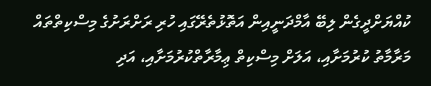ކުއްޔަށްދީގެން ލިބޭ އާމްދަނީއިން އަތޮޅުތެރޭގައި ހުރި ރަށްރަށުގެ މިސްކިތްތައް މަރާމާތު ކުރުމަށާއި، އަލަށް މިސްކިތް ޢިމާރާތްކުރުމަށާއި، އަދި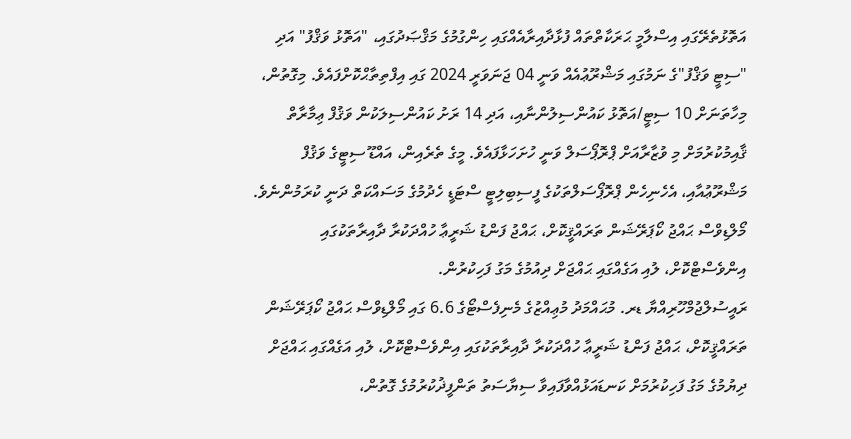އަތޮޅުތެރޭގައި އިސްލާމީ ޙަރަކާތްތައް ފުޅާދާއިރާއެއްގައި ހިންގުމުގެ މަޤްޞަދުގައި، "އަތޮޅު ވަޤްފު" އަދި "ސިޓީ ވަޤްފު"ގެ ނަމުގައި މަޝްރޫޢުއެއް ވަނީ 04 ޖަނަވަރީ 2024 ގައި އިފްތިތާޙްކޮށްފައެވެ. މިގޮތުން، މިހާތަނަށް 10 ސިޓީ/އަތޮޅު ކައުންސިލުންނާއި، އަދި 14 ރަށު ކައުންސިލަކުން ވަޤުފް ޢިމާރާތް ޤާއިމުކުރުމަށް މި ވުޒާރާއަށް ޕްރޮޕޯސަލް ވަނީ ހުށަހަޅާފައެވެ. މީގެ ތެރެއިން، އައްޑޫ ސިޓީގެ ވަޤުފް މަޝްރޫޢުއާއި، އެހެނިހެން ޕްރޮޕޯސަލްތަކުގެ ފީސިބިލިޓީ ސްޓަޑީ ހެދުމުގެ މަސައްކަތް ދަނީ ކުރަމުންނެވެ.
މޯލްޑިވްސް ޙައްޖު ކޯޕަރޭޝަން ތަރައްޤީކޮށް، ޙައްޖު ފަންޑު ޝަރީޢާ ހުއްދަކުރާ ދާއިރާތަކުގައި އިންވެސްޓްކޮށް، ލުއި އަގެއްގައި ޙައްޖަށް ދިއުމުގެ މަގު ފަހިކުރުން.
ރައީސުލްޖުމްހޫރިއްޔާ ޑރ. މުޙައްމަދު މުޢިއްޒުގެ މެނިފެސްޓޯގެ 6.6 ގައި މޯލްޑިވްސް ޙައްޖު ކޯޕަރޭޝަން ތަރައްޤީކޮށް، ޙައްޖު ފަންޑު ޝަރީޢާ ހުއްދަކުރާ ދާއިރާތަކުގައި އިންވެސްޓްކޮށް، ލުއި އަގެއްގައި ޙައްޖަށް ދިޔުމުގެ މަގު ފަހިކުރުމަށް ކަނޑައަޅުއްވާފައިވާ ސިޔާސަތު ތަންފީޛުކުރުމުގެ ގޮތުން،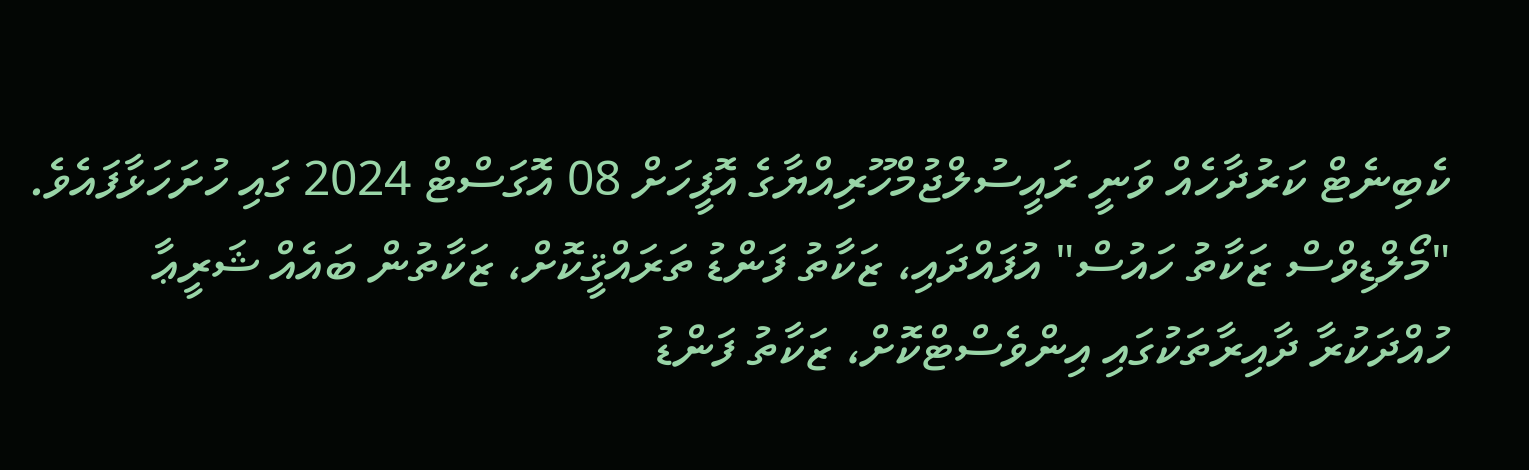ކެބިނެޓް ކަރުދާހެއް ވަނީ ރައީސުލްޖުމްހޫރިއްޔާގެ އޮފީހަށް 08 އޮގަސްޓް 2024 ގައި ހުށަހަޅާފައެވެ.
"މޯލްޑިވްސް ޒަކާތު ހައުސް" އުފައްދައި، ޒަކާތު ފަންޑު ތަރައްޤީކޮށް، ޒަކާތުން ބައެއް ޝަރީޢާ ހުއްދަކުރާ ދާއިރާތަކުގައި އިންވެސްޓްކޮށް، ޒަކާތު ފަންޑު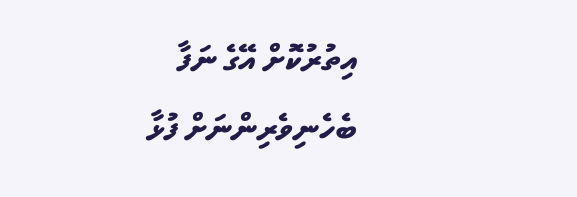އިތުރުކޮށް އޭގެ ނަފާ ބެހެނިވެރިންނަށް ފުޅާ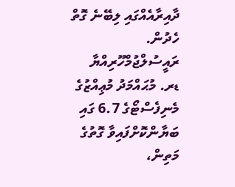ދާއިރާއެއްގައި ލިބޭނެ ގޮތް ހެދުން.
ރައީސުލްޖުމްހޫރިއްޔާ ޑރ. މުޙައްމަދު މުޢިއްޒުގެ މެނިފެސްޓޯގެ 6.7 ގައި ބަޔާންކޮށްފައިވާ ގޮތުގެ މަތިން،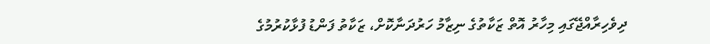ދިވެހިރާއްޖޭގައި މިހާރު އޮތް ޒަކާތުގެ ނިޒާމު ހަރުދަނާކޮށް، ޒަކާތު ފަންޑު ފުޅާކުރުމުގެ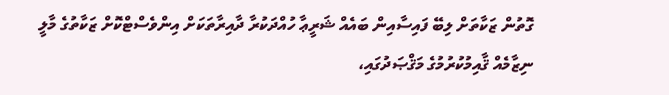ގޮތުން ޒަކާތަށް ލިބޭ ފައިސާއިން ބައެއް ޝަރީޢާ ހުއްދަކުރާ ދާއިރާތަކަށް އިންވެސްޓްކޮށް ޒަކާތުގެ މާލީ ނިޒާމެއް ޤާއިމުކުރުމުގެ މަޤްޞަދުގައި،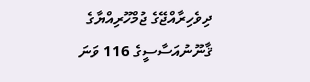ދިވެހިރާއްޖޭގެ ޖުމްހޫރިއްޔާގެ ޤާނޫނުއަސާސީގެ 116 ވަނަ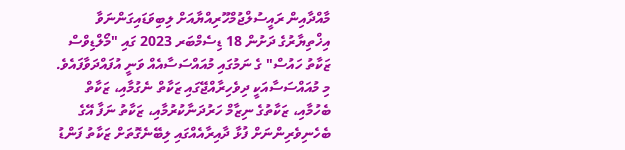މާއްދާއިން ރައީސުލްޖުމްހޫރިއްޔާއަށް ލިބިވަޑައިގަންނަވާ އިޚްތިޔާރުގެ ދަށުން 18 ޑިސެމްބަރ 2023 ގައި "މޯލްޑިވްސް ޒަކާތު ހައުސް" ގެ ނަމުގައި މުއައްސަސާއެއް ވަނީ އުފައްދަވާފައެވެ. މި މުއައްސަސާއަކީ ދިވެހިރާއްޖޭގައި ޒަކާތް ނެގުމާއި، ޒަކާތް ބެހުމާއި، ޒަކާތުގެ ނިޒާމް ހަރުދަނާކުރުމާއި، ޒަކާތު ނަފާ އޭގެ ބެހެނިވެރިންނަށް ފުޅާ ދާއިރާއެއްގައި ލިބޭނެގޮތަށް ޒަކާތު ފަންޑު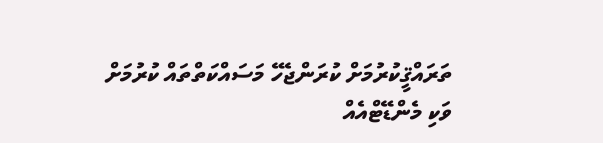ތަރައްޤީކުރުމަށް ކުރަންޖެހޭ މަސައްކަތްތައް ކުރުމަށް ވަކި މެންޑޭޓްއެއް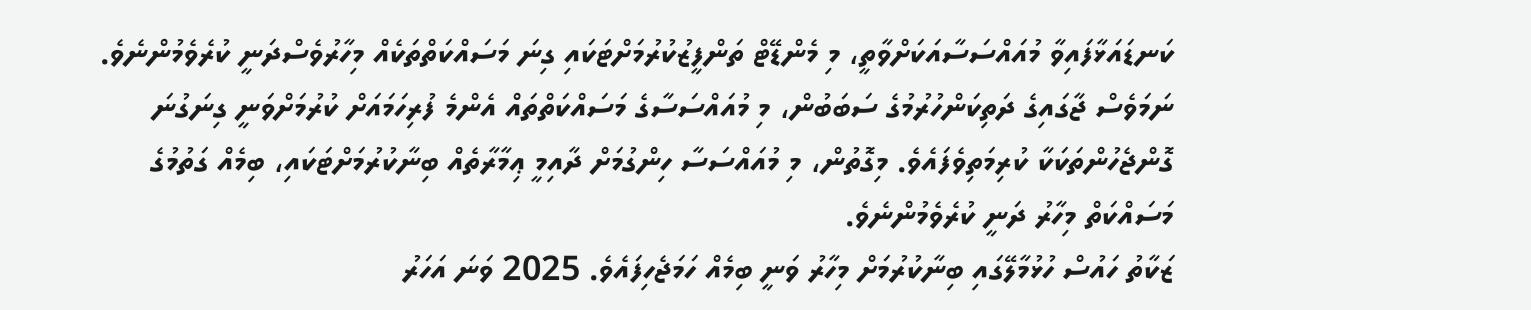ކަނޑައަޅާފައިވާ މުއައްސަސާއަކަށްވާތީ، މި މެންޑޭޓް ތަންފީޒުކުރުމަށްޓަކައި ގިނަ މަސައްކަތްތަކެއް މިހާރުވެސްދަނީ ކުރެވެމުންނެވެ. ނަމަވެސް ޖާގައިގެ ދަތިކަންހުރުމުގެ ސަބަބުން، މި މުއައްސަސާގެ މަސައްކަތްތައް އެންމެ ފުރިހަމައަށް ކުރުމަށްވަނީ ގިނަގުނަ ގޮންޖެހުންތަކަކާ ކުރިމަތިވެފައެވެ. މިގޮތުން، މި މުއައްސަސާ ހިންގުމަށް ދާއިމީ ޢިމާރާތެއް ބިނާކުރުމަށްޓަކައި، ބިމެއް ގަތުމުގެ މަސައްކަތް މިހާރު ދަނީ ކުރެވެމުންނެވެ.
ޒަކާތު ހައުސް ހުޅުމާލޭގައި ބިނާކުރުމަށް މިހާރު ވަނީ ބިމެއް ހަމަޖެހިފައެވެ. 2025 ވަނަ އަހަރު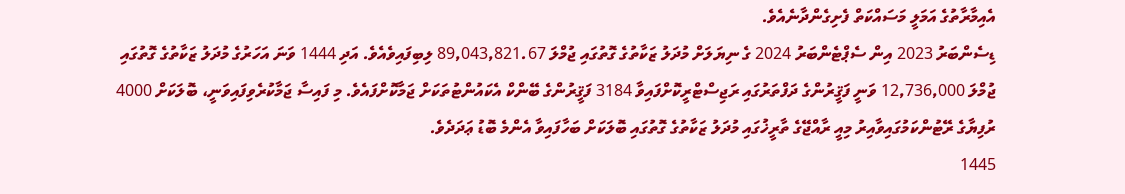އެއިމާރާތުގެ އަމަލީ މަސައްކަތް ފެށިގެންދާނެއެވެ.
ޑިސެންބަރު 2023 އިން ސެޕްޓެންބަރު 2024 ގެ ނިޔަލަށް މުދަލު ޒަކާތުގެ ގޮތުގައި ޖުމްލަ 89,043,821.67 ލިބިފައިވެއެވެ. އަދި 1444 ވަނަ އަހަރުގެ މުދަލު ޒަކާތުގެ ގޮތުގައި ޖުމްލަ 12,736,000 ވަނީ ފަޤީރުންގެ ދަފްތަރުގައި ރަޖިސްޓްރީކޮށްފައިވާ 3184 ފަޤީރުންގެ ބޭންކް އެކައުންޓުތަކަށް ޖަމާކޮށްފައެވެ. މި ފައިސާ ޖަމާކުރެވިފައިވަނީ، ބޮލަކަށް 4000 ރުފިޔާގެ ރޭޓުންކަމުގައިވާއިރު މިއީ ރާއްޖޭގެ ތާރީޚުގައި މުދަލު ޒަކާތުގެ ގޮތުގައި ބޮލަކަށް ބަހާފައިވާ އެންމެ ބޮޑު ޢަދަދެވެ.
1445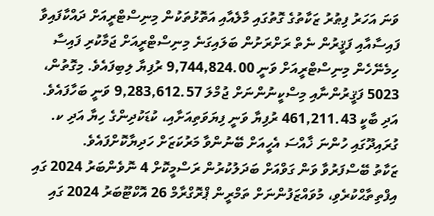ވަނަ އަހަރު ފިޠުރު ޒަކާތުގެ ގޮތުގައި މާލެއާއި އަތޮޅުތަކުން މިނިސްޓްރީއަށް ދައްކާފައިވާ ފައިސާއާއި ފަޤީރުން ނެތް ރަށްރަށުން ބަލައިގަނެ މިނިސްޓްރީއަށް ޖަމާކުރި ފައިސާ ހިމެނޭހެން މިނިސްޓްރީއަށް ވަނީ 9,744,824.00 ރުފިޔާ ލިބިފައެވެ. މިގޮތުން، 5023 ފަޤީރުންނާއި މިސްކީނުންނަށް ޖުމްލަ 9,283,612.57 ވަނީ ބަހާފައެވެ. އަދި ބާކީ 461,211.43 ރުފިޔާ ވަނީ ފިޔަވަތިއަށާއި، ކުޑަކުދިންގެ ހިޔާ އަދި ކ. ގުރައިދޫގައި ހުންނަ ޚާއްސަ އެހީއަށް ބޭނުންވާ މަރުކަޒަށް ހަދިޔާކޮށްފައެވެ.
ޒަކާތު ބޭސްފަރުވާ ވަން ގަވްއަށް ބަދަލުކުރުން ރަސްމީކޮށް 4 ނޮވެންބަރު 2024 ގައި އިފްތިތާޙްކުރެވި، މުވައްޒަފުންނަށް ތަމްރީން ޕްރޮގްރާމް 26 އޮކްޓޫބަރު 2024 ގައި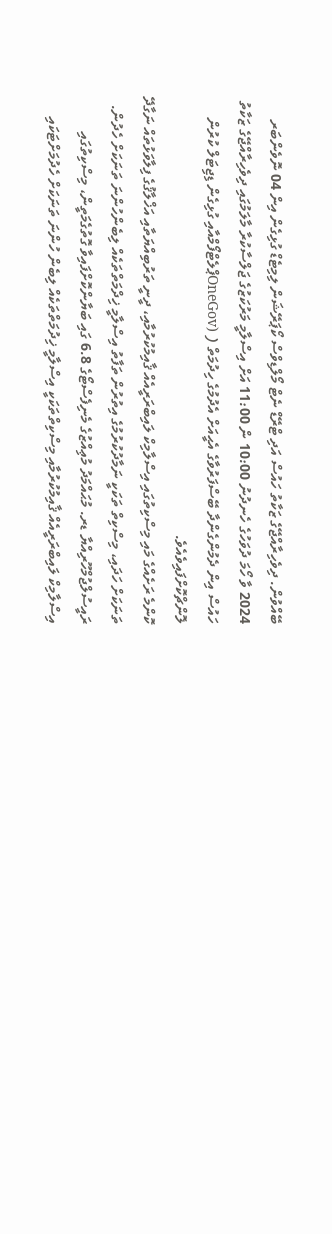ބޭއްވުން. ދިވެހިރާއްޖޭގެ ޒަކާތު ހައުސް އަދި ޓްރޭޑް ނެޓް މޯލްޑިވްސް ކޯޕަރޭޝަން ލިމިޓެޑް ގުޅިގެން އިން 04 ނޮވެންބަރ 2024 ވާ ހޯމަ ދުވަހުގެ ހެނދުނު 10:00 ން 11:00 އަށް އިސްލާމީ މަރުކަޒުގެ ޖަލްސާކުރާ މާލަމުގައި ދިވެހިރާއްޖޭގެ ޒަކާތު ހައުސް އިން ދެމުންގެންދާ ބޭސްފަރުވާގެ އެޙީއަށް އެދުމުގެ ހިދުމަތް ( (OneGovޕްލެޓްފޯމްއާއި ގުޅިގެން ޑިޖިޓަލް ކުރުން ލޮންޗްކޮށްފައިވެއެވެ.
ކޮންމެ ރަށެއްގެ މައި މިސްކިތުގައި އިސްލާމިކް ލައިބްރަރީއެއް ޤާއިމުކުރުމާއި، ދީނީ ތަރުބިއްޔަތާއި އަޚްލާޤުގެ ފިލާވަޅުތައް ނަގާދޭ ތަނަކަށް ހަދައި، މިސްކިތް ތަކަކީ ނަމާދުކުރުމުގެ އިތުރުން ތަފާތު އިސްލާމީ ޚިދްމަތްތަކެއް ލިބެންހުންނަ ތަނަކަށް ހެދުން.
ރައީސުލްޖުމްހޫރިއްޔާ ޑރ. މުޙައްމަދު މުޢިއްޒުގެ މެނިފެސްޓޯގެ 6.8 ގައި ބަޔާންކޮށްފައިވާ ގޮތުގެމަތީން، މިސްކިތުގައި އިސްލާމިކް ލައިބްރަރީއެއް ޤާއިމުކުރުމާއި މިސްކިތްތަކަކީ އިސްލާމީ ޚިދުމަތްތަކެއް ލިބެން ހުންނަ ތަނަކަށް ހެދުމަށްޓަކައި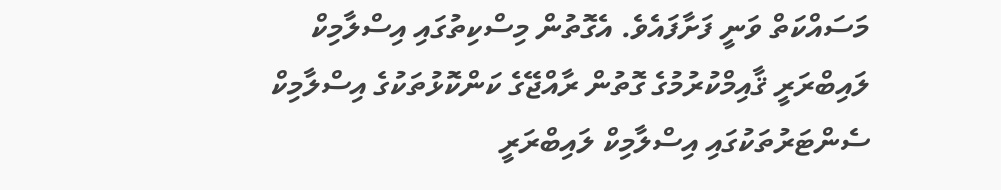މަސައްކަތް ވަނީ ފަށާފައެވެ. އެގޮތުން މިސްކިތުގައި އިސްލާމިކް ލައިބްރަރީ ޤާއިމްކުރުމުގެ ގޮތުން ރާއްޖޭގެ ކަންކޮޅުތަކުގެ އިސްލާމިކް ސެންޓަރުތަކުގައި އިސްލާމިކް ލައިބްރަރީ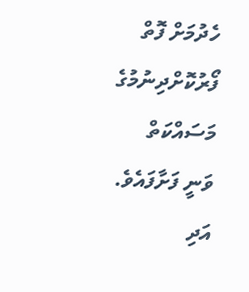ހެދުމަށް ފޮތް ފޯރުކޮށްދިނުމުގެ މަސައްކަތް ވަނީ ފަށާފައެވެ. އަދި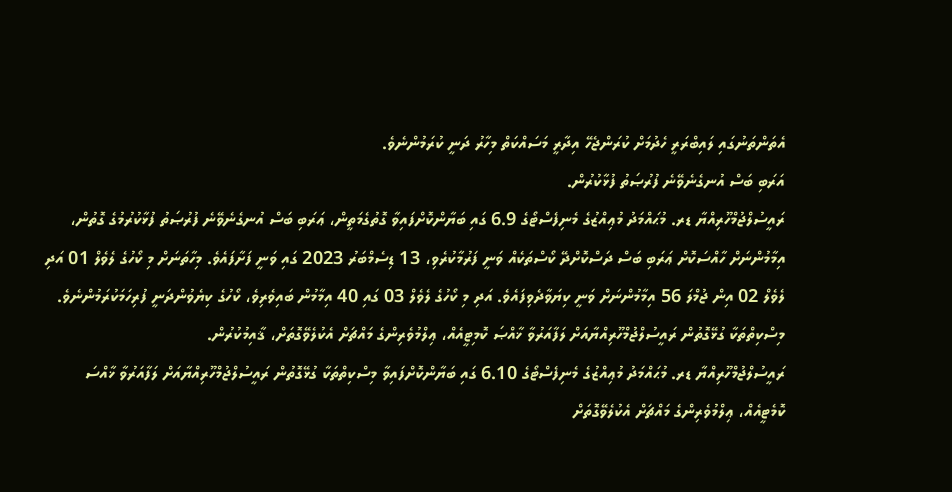އެތަންތަނުގައި ލައިބްރަރީ ހެދުމަށް ކުރަންޖެހޭ އިދާރީ މަސައްކަތް މިހާރު ދަނީ ކުރަމުންނެވެ.
އަރަބި ބަސް އުނގެނެވޭނެ ފުރުޞަތު ފުޅާކުރުން.
ރައީސުލްޖުމްހޫރިއްޔާ ޑރ. މުޙައްމަދު މުޢިއްޒުގެ މެނިފެސްޓޯގެ 6.9 ގައި ބަޔާންކޮށްފައިވާ ގޮތުގެމަތީން، ޢަރަބި ބަސް އުނގެނެވޭނެ ފުރުޞަތު ފުޅާކުރުމުގެ ގޮތުން، އިމާމުންނަށް ހާއްސަކޮށް ޢަރަބި ބަސް ދަސްކޮށްދޭ ކޯސްތަކެއް ވަނީ ފަރުމާކުރެވި، 13 ޑިސެމްބަރު 2023 ގައި ވަނީ ފަށާފައެވެ. މިހާތަނަށް މި ކޯހުގެ ލެވެލް 01 އަދި ލެވެލް 02 އިން ޖުމްލަ 56 އިމާމުންނަށް ވަނީ ކިޔަވާދެވިފައެވެ. އަދި މި ކޯހުގެ ލެވެލް 03 ގައި 40 އިމާމުން ބައިވެރިވެ، ކޯހުގެ ކިޔެވުންދަނީ ފުރިހަމަކުރަމުންނެވެ.
މިސްކިތްތަކާ ގުޅޭގޮތުން ރައީސުލްޖުމްހޫރިއްޔާއަށް ލަފާއަރުވާ ޚާއްޞަ ކޮމިޓީއެއް، ޢިލްމުވެރިންގެ މައްޗަށް އެކުލެވޭގޮތަށް، ޤާއިމުކުރުން.
ރައީސުލްޖުމްހޫރިއްޔާ ޑރ. މުޙައްމަދު މުޢިއްޒުގެ މެނިފެސްޓޯގެ 6.10 ގައި ބަޔާންކޮށްފައިވާ މިސްކިތްތަކާ ގުޅޭގޮތުން ރައީސުލްޖުމްހޫރިއްޔާއަށް ލަފާއަރުވާ ޚާއްސަ ކޮމެޓީއެއް، ޢިލްމުވެރިންގެ މައްޗަށް އެކުލެވޭގޮތަށް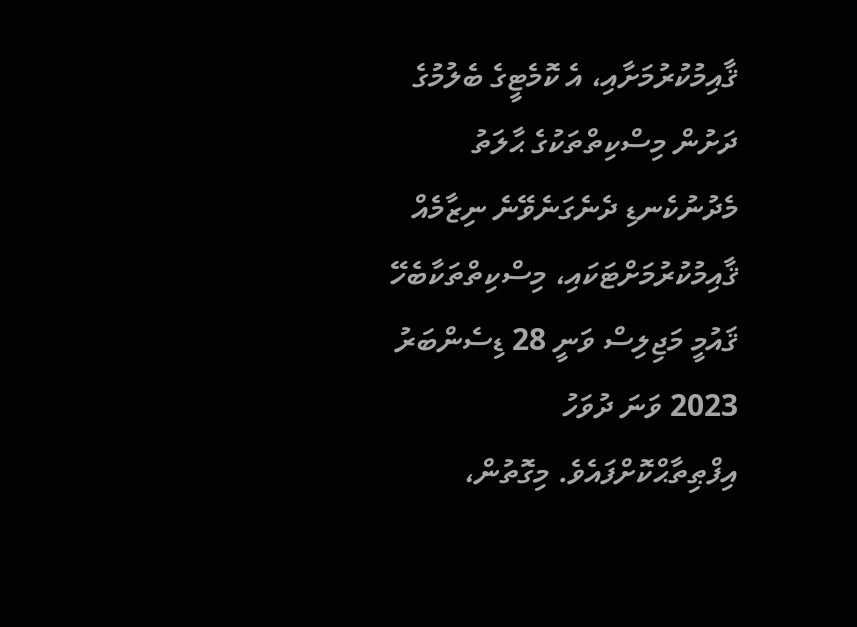ޤާއިމުކުރުމަށާއި، އެ ކޮމެޓީގެ ބެލުމުގެ ދަށުން މިސްކިތްތަކުގެ ޙާލަތު މެދުނުކެނޑި ދެނެގަނެވޭނެ ނިޒާމެއް ޤާއިމުކުރުމަށްޓަކައި، މިސްކިތްތަކާބެހޭ ޤައުމީ މަޖިލިސް ވަނީ 28 ޑިސެންބަރު 2023 ވަނަ ދުވަހު އިފްޠިތާޙްކޮށްފައެވެ. މިގޮތުން،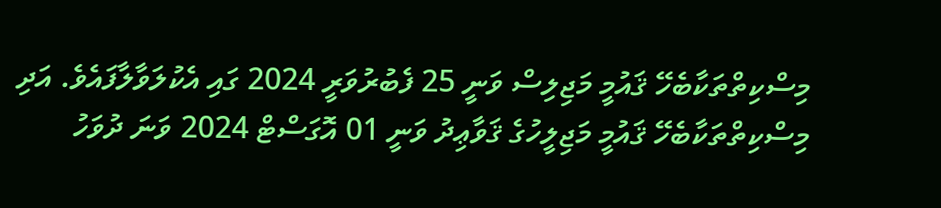މިސްކިތްތަކާބެހޭ ޤައުމީ މަޖިލިސް ވަނީ 25 ފެބުރުވަރީ 2024 ގައި އެކުލަވާލާފައެވެ. އަދި މިސްކިތްތަކާބެހޭ ޤައުމީ މަޖިލީހުގެ ޤަވާޢިދު ވަނީ 01 އޮގަސްޓް 2024 ވަނަ ދުވަހު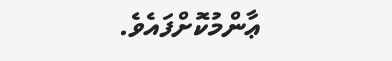ޢާންމުކޮށްފައެވެ.